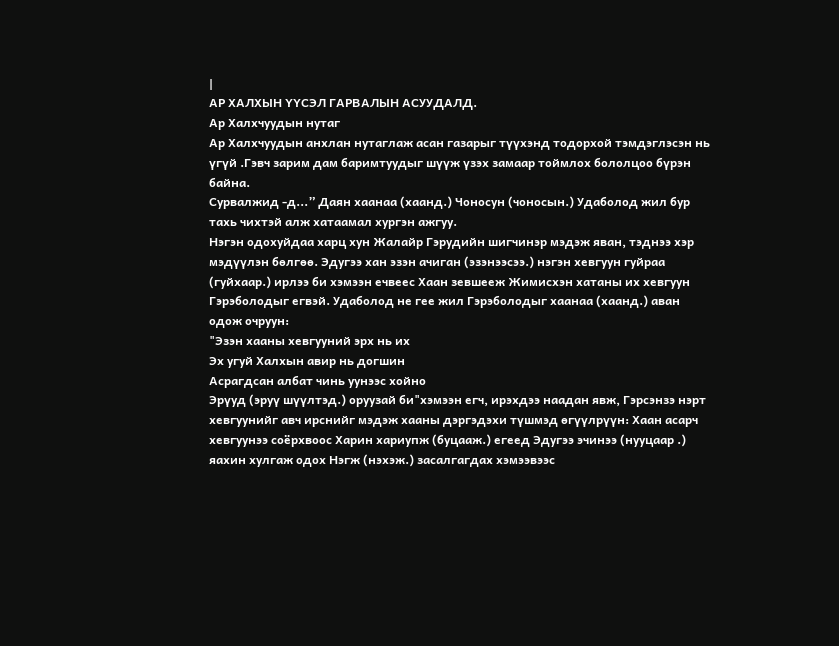|
АР ХАЛХЫН ҮҮСЭЛ ГАРВАЛЫН АСУУДАЛД.
Ар Халхчуудын нутаг
Ар Халхчуудын анхлан нутаглаж асан газарыг түүхэнд тодорхой тэмдэглэсэн нь үгүй .Гэвч зарим дам баримтуудыг шүүж үзэх замаар тоймлох бололцоо бүрэн байна.
Сурвалжид -д...” Даян хаанаа (хаанд.) Чоносун (чоносын.) Удаболод жил бур тахь чихтэй алж хатаамал хургэн ажгуу.
Нэгэн одохуйдаа харц хун Жалайр Гэрудийн шигчинэр мэдэж яван, тэднээ хэр мэдүүлэн бөлгөө. Эдугээ хан эзэн ачиган (эзэнээсээ.) нэгэн хевгуун гуйраа (гуйхаар.) ирлээ би хэмээн ечвеес Хаан зевшееж Жимисхэн хатаны их хевгуун Гэрэболодыг егвэй. Удаболод не гее жил Гэрэболодыг хаанаа (хаанд.) аван одож очруун:
"Эзэн хааны хевгууний эрх нь их
Эх угуй Халхын авир нь догшин
Асрагдсан албат чинь уунээс хойно
Эрүуд (эруү шүүлтэд.) оруузай би"хэмээн егч, ирэхдээ наадан явж, Гэрсэнзэ нэрт хевгуунийг авч ирснийг мэдэж хааны дэргэдэхи түшмэд өгүүлрүүн: Хаан асарч хевгуунээ соёрхвоос Харин хариупж (буцааж.) егеед Эдугээ эчинээ (нууцаар .) яахин хулгаж одох Нэгж (нэхэж.) засалгагдах хэмээвээс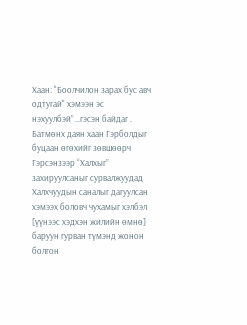Хаан: "Боолчилон зарах бус авч одтугай" хэмээн эс нэхуулбэй”...гэсэн байдаг .
Батмөнх даян хаан Гэрболдыг буцаан өгөхийг зөвшөөрч Гэрсэнзээр “Халхыг” захируулсаныг сурвалжуудад Халхчуудын саналыг дагуулсан хэмээх боловч чухамыг хэлбэл [үүнээс хэдхэн жилийн өмнө] баруун гурван түмэнд жонон болгон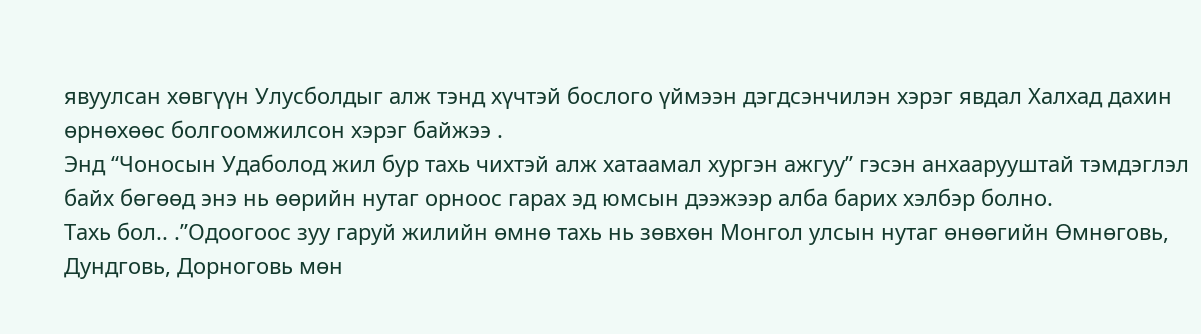явуулсан хөвгүүн Улусболдыг алж тэнд хүчтэй бослого үймээн дэгдсэнчилэн хэрэг явдал Халхад дахин өрнөхөөс болгоомжилсон хэрэг байжээ .
Энд “Чоносын Удаболод жил бур тахь чихтэй алж хатаамал хургэн ажгуу” гэсэн анхаарууштай тэмдэглэл байх бөгөөд энэ нь өөрийн нутаг орноос гарах эд юмсын дээжээр алба барих хэлбэр болно.
Тахь бол.. .”Одоогоос зуу гаруй жилийн өмнө тахь нь зөвхөн Монгол улсын нутаг өнөөгийн Өмнөговь, Дундговь, Дорноговь мөн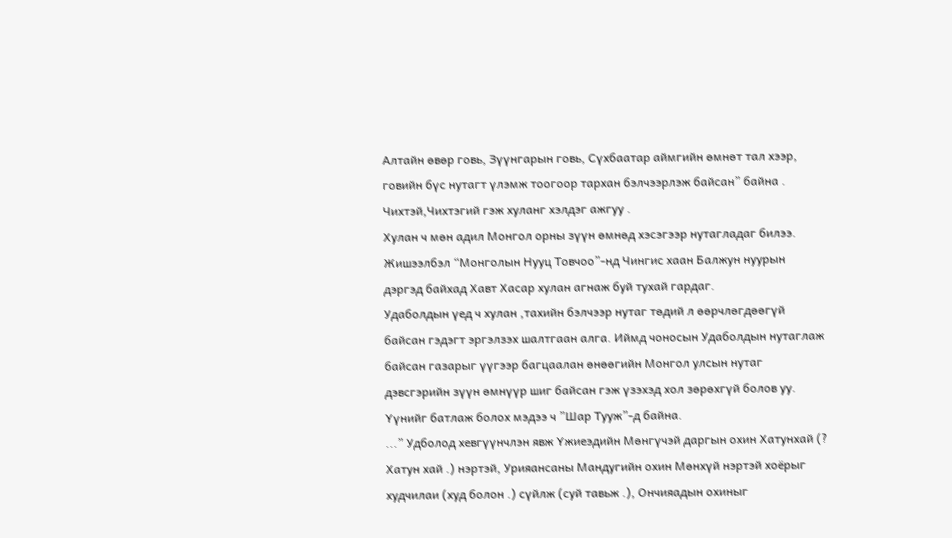Алтайн өвөр говь, Зүүнгарын говь, Сүхбаатар аймгийн өмнөт тал хээр, говийн бүс нутагт үлэмж тоогоор тархан бэлчээрлэж байсан” байна .
Чихтэй,Чихтэгий гэж хуланг хэлдэг ажгуу .
Хулан ч мөн адил Монгол орны зүүн өмнөд хэсэгээр нутагладаг билээ. Жишээлбэл “Монголын Нууц Товчоо”-нд Чингис хаан Балжун нуурын дэргэд байхад Хавт Хасар хулан агнаж буй тухай гардаг.
Удаболдын үед ч хулан ,тахийн бэлчээр нутаг төдий л өөрчлөгдөөгүй байсан гэдэгт эргэлзэх шалтгаан алга. Иймд чоносын Удаболдын нутаглаж байсан газарыг үүгээр багцаалан өнөөгийн Монгол улсын нутаг дэвсгэрийн зүүн өмнүүр шиг байсан гэж үзэхэд хол зөрөхгүй болов уу.
Үүнийг батлаж болох мэдээ ч ”Шар Тууж”-д байна.
...” Удболод хевгүүнчлэн явж Үжиеэдийн Мөнгүчэй даргын охин Хатунхай (? Хатун хай .) нэртэй, Урияансаны Мандугийн охин Мөнхүй нэртэй хоёрыг худчилаи (худ болон .) сүйлж (суй тавьж .), Ончияадын охиныг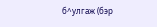б^улгаж (бэр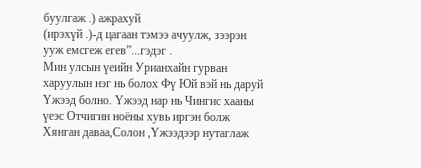буулгаж .) ажрахуй
(ирэхүй .)-д цагаан тэмээ ачуулж, зээрэн ууж емсгеж егев”...гэдэг .
Мин улсын үеийн Урианхайн гурван харуулын нэг нь болох Фү Юй вэй нь даруй Үжээд болно. Үжээд нар нь Чингис хааны үеэс Отчигин ноёны хувь иргэн болж Хянган даваа,Солон ,Үжээдээр нутаглаж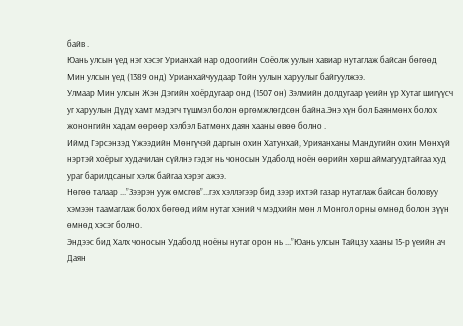байв .
Юань улсын үед нэг хэсэг Урианхай нар одоогийн Соёолж уулын хавиар нутаглаж байсан бөгөөд Мин улсын үед (1389 онд) Урианхайчуудаар Тойн уулын харуулыг байгуулжээ.
Улмаар Мин улсын Жэн Дэгийн хоёрдугаар онд (1507 он) Зэлмийн долдугаар үеийн үр Хутаг шигүүсч уг харуулын Дүдү хамт мэдэгч түшмэл болон өргөмжлөгдсөн байна.Энэ хүн бол Баянмөнх болох жононгийн хадам өөрөөр хэлбэл Батмөнх даян хааны өвөө болно .
Иймд Гэрсэнзэд Үжээдийн Мөнгүчэй даргын охин Хатунхай, Урияанханы Мандугийн охин Мөнхүй нэртэй хоёрыг худачилан сүйлнэ гэдэг нь чоносын Удаболд ноён өөрийн хөрш аймагуудтайгаа худ ураг барилдсаныг хэлж байгаа хэрэг ажээ.
Нөгөө талаар ...”Зээрэн ууж өмсгөв”...гэх хэллэгээр бид зээр ихтэй газар нутаглаж байсан боловуу хэмээн таамаглаж болох бөгөөд ийм нутаг хэний ч мэдхийн мөн л Монгол орны өмнөд болон зүүн өмнөд хэсэг болно.
Эндээс бид Халх чоносын Удаболд ноёны нутаг орон нь ...”Юань улсын Тайцзу хааны 15-р үеийн ач Даян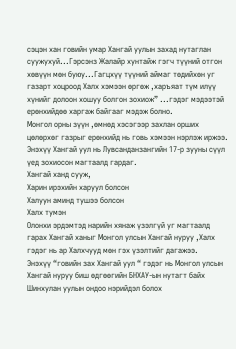сэцэн хан говийн умар Хангай уулын захад нутаглан суужухуй...Гэрсэнз Жалайр хунтайж гэгч түүний отгон хөвүүн мөн буюу...Гагцхүү түүний аймаг төдийхөн уг газарт хоцроод Халх хэмээн өргөж ,харъяат түм илүү хүнийг долоон хошуу болгон зохиож” ...гэдэг мэдээтэй ерөнхийдөө харгаж байгааг мэдэж болно.
Монгол орны зүүн ,өмнөд хэсэгээр захлан орших цөлөрхөг газрыг ерөнхийд нь говь хэмээн нэрлэж иржээ. Энэхүү Хангай уул нь Лувсанданзангийн 17-р зууны сүүл үед зохиосон магтаалд гардаг.
Хангай ханд сууж,
Харин ирэхийн харуул болсон
Халуун аминд тушээ болсон
Халх тумэн
Олонхи эрдэмтэд нарийн хянаж үзэлгүй уг магтаалд гарах Хангай ханыг Монгол улсын Хангай нуруу ,Халх гэдэг нь ар Халхчууд мөн гэх үзэлтийг дагажээ.
Энэхүү “говийн зах Хангай уул “ гэдэг нь Монгол улсын Хангай нуруу биш өдгөөгийн БНХАУ-ын нутагт байх Шинхулан уулын ондоо нэрийдэл болох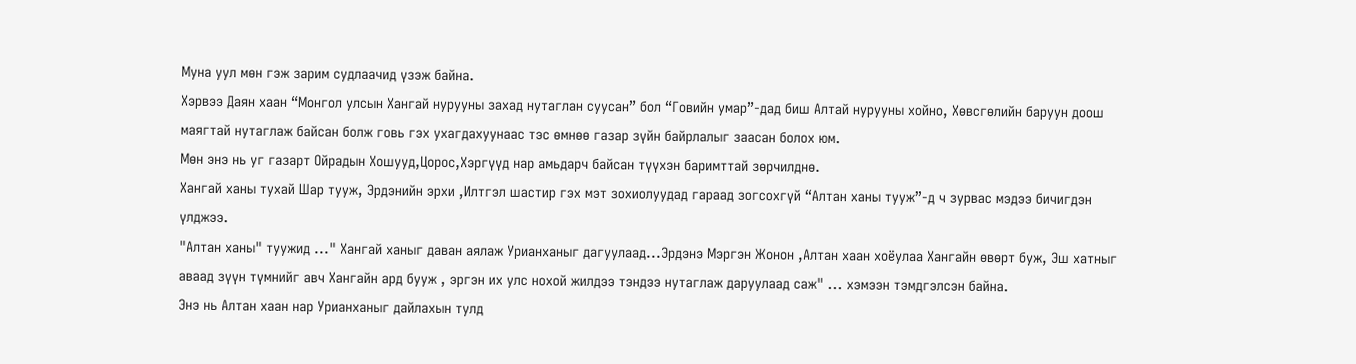Муна уул мөн гэж зарим судлаачид үзэж байна.
Хэрвээ Даян хаан “Монгол улсын Хангай нурууны захад нутаглан суусан” бол “Говийн умар”-дад биш Алтай нурууны хойно, Хөвсгөлийн баруун доош маягтай нутаглаж байсан болж говь гэх ухагдахуунаас тэс өмнөө газар зүйн байрлалыг заасан болох юм.
Мөн энэ нь уг газарт Ойрадын Хошууд,Цорос,Хэргүүд нар амьдарч байсан түүхэн баримттай зөрчилднө.
Хангай ханы тухай Шар тууж, Эрдэнийн эрхи ,Илтгэл шастир гэх мэт зохиолуудад гараад зогсохгүй “Алтан ханы тууж”-д ч зурвас мэдээ бичигдэн үлджээ.
"Алтан ханы" туужид ..." Хангай ханыг даван аялаж Урианханыг дагуулаад...Эрдэнэ Мэргэн Жонон ,Алтан хаан хоёулаа Хангайн өвөрт буж, Эш хатныг аваад зүүн түмнийг авч Хангайн ард бууж , эргэн их улс нохой жилдээ тэндээ нутаглаж даруулаад саж" ... хэмээн тэмдгэлсэн байна.
Энэ нь Алтан хаан нар Урианханыг дайлахын тулд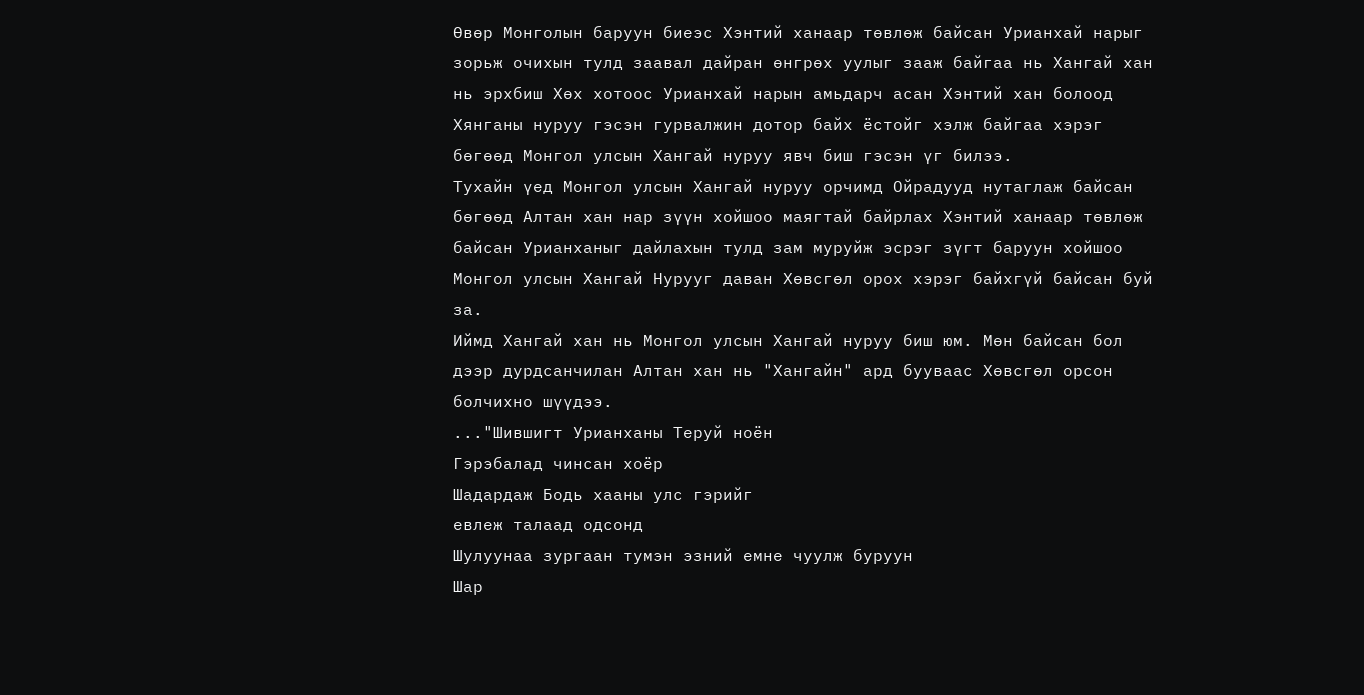Өвөр Монголын баруун биеэс Хэнтий ханаар төвлөж байсан Урианхай нарыг зорьж очихын тулд заавал дайран өнгрөх уулыг зааж байгаа нь Хангай хан нь эрхбиш Хөх хотоос Урианхай нарын амьдарч асан Хэнтий хан болоод Хянганы нуруу гэсэн гурвалжин дотор байх ёстойг хэлж байгаа хэрэг бөгөөд Монгол улсын Хангай нуруу явч биш гэсэн үг билээ.
Тухайн үед Монгол улсын Хангай нуруу орчимд Ойрадууд нутаглаж байсан бөгөөд Алтан хан нар зүүн хойшоо маягтай байрлах Хэнтий ханаар төвлөж байсан Урианханыг дайлахын тулд зам муруйж эсрэг зүгт баруун хойшоо Монгол улсын Хангай Нурууг даван Хөвсгөл орох хэрэг байхгүй байсан буй за.
Иймд Хангай хан нь Монгол улсын Хангай нуруу биш юм. Мөн байсан бол дээр дурдсанчилан Алтан хан нь "Хангайн" ард бууваас Хөвсгөл орсон болчихно шүүдээ.
..."Шившигт Урианханы Теруй ноён
Гэрэбалад чинсан хоёр
Шадардаж Бодь хааны улс гэрийг
евлеж талаад одсонд
Шулуунаа зургаан тумэн эзний емне чуулж буруун
Шар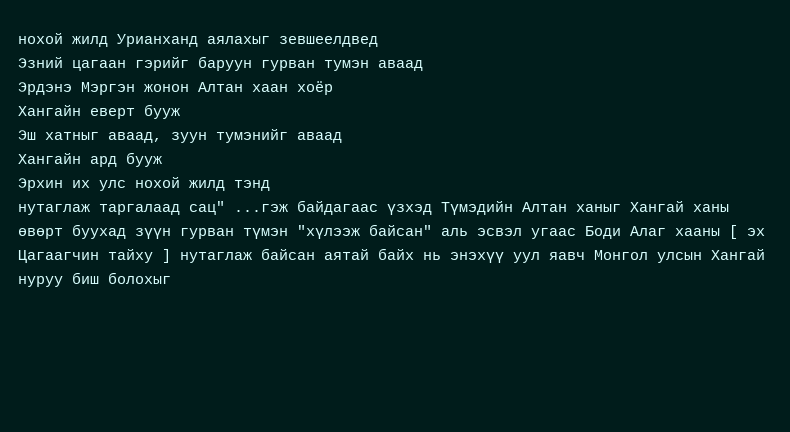нохой жилд Урианханд аялахыг зевшеелдвед
Эзний цагаан гэрийг баруун гурван тумэн аваад
Эрдэнэ Мэргэн жонон Алтан хаан хоёр
Хангайн еверт бууж
Эш хатныг аваад, зуун тумэнийг аваад
Хангайн ард бууж
Эрхин их улс нохой жилд тэнд
нутаглаж таргалаад сац" ...гэж байдагаас үзхэд Түмэдийн Алтан ханыг Хангай ханы өвөрт буухад зүүн гурван түмэн "хүлээж байсан" аль эсвэл угаас Боди Алаг хааны [ эх Цагаагчин тайху ] нутаглаж байсан аятай байх нь энэхүү уул яавч Монгол улсын Хангай нуруу биш болохыг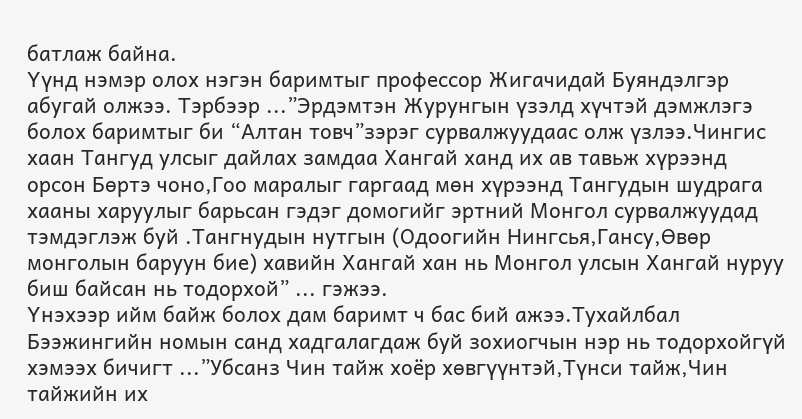батлаж байна.
Үүнд нэмэр олох нэгэн баримтыг профессор Жигачидай Буяндэлгэр абугай олжээ. Тэрбээр ...”Эрдэмтэн Журунгын үзэлд хүчтэй дэмжлэгэ болох баримтыг би “Алтан товч”зэрэг сурвалжуудаас олж үзлээ.Чингис хаан Тангуд улсыг дайлах замдаа Хангай ханд их ав тавьж хүрээнд орсон Бөртэ чоно,Гоо маралыг гаргаад мөн хүрээнд Тангудын шудрага хааны харуулыг барьсан гэдэг домогийг эртний Монгол сурвалжуудад тэмдэглэж буй .Тангнудын нутгын (Одоогийн Нингсья,Гансу,Өвөр монголын баруун бие) хавийн Хангай хан нь Монгол улсын Хангай нуруу биш байсан нь тодорхой” ... гэжээ.
Үнэхээр ийм байж болох дам баримт ч бас бий ажээ.Тухайлбал Бээжингийн номын санд хадгалагдаж буй зохиогчын нэр нь тодорхойгүй хэмээх бичигт ...”Убсанз Чин тайж хоёр хөвгүүнтэй,Түнси тайж,Чин тайжийн их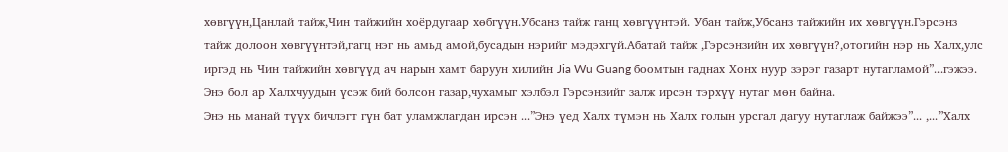хөвгүүн,Цанлай тайж,Чин тайжийн хоёрдугаар хөбгүүн.Убсанз тайж ганц хөвгүүнтэй. Убан тайж,Убсанз тайжийн их хөвгүүн.Гэрсэнз тайж долоон хөвгүүнтэй,гагц нэг нь амьд амой,бусадын нэрийг мэдэхгүй.Абатай тайж ,Гэрсэнзийн их хөвгүүн?,отогийн нэр нь Халх,улс иргэд нь Чин тайжийн хөвгүүд ач нарын хамт баруун хилийн Jia Wu Guang боомтын гаднах Хонх нуур зэрэг газарт нутагламой”...гэжээ.
Энэ бол ар Халхчуудын үсэж бий болсон газар,чухамыг хэлбэл Гэрсэнзийг залж ирсэн тэрхүү нутаг мөн байна.
Энэ нь манай түүх бичлэгт гүн бат уламжлагдан ирсэн ...”Энэ үед Халх түмэн нь Халх голын урсгал дагуу нутаглаж байжээ”... ,...”Халх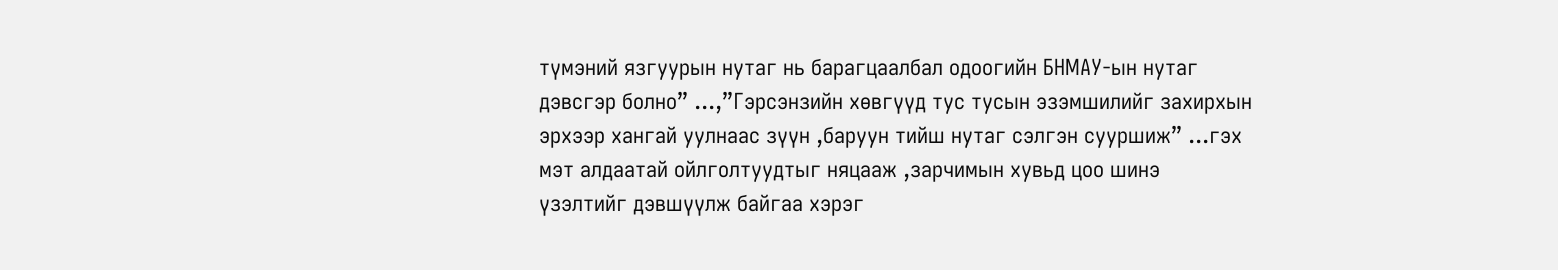түмэний язгуурын нутаг нь барагцаалбал одоогийн БНМАУ-ын нутаг дэвсгэр болно” ...,”Гэрсэнзийн хөвгүүд тус тусын эзэмшилийг захирхын эрхээр хангай уулнаас зүүн ,баруун тийш нутаг сэлгэн сууршиж” ...гэх мэт алдаатай ойлголтуудтыг няцааж ,зарчимын хувьд цоо шинэ үзэлтийг дэвшүүлж байгаа хэрэг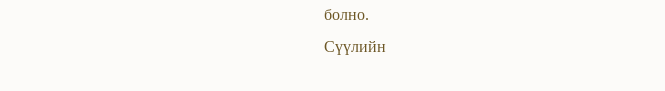болно.
Сүүлийн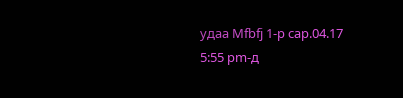удаа Mfbfj 1-р сар.04.17 5:55 pm-д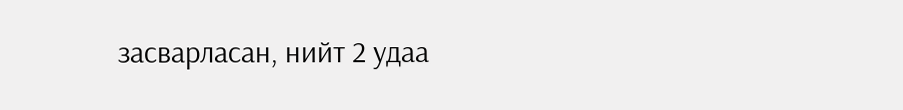засварласан, нийт 2 удаа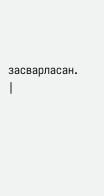засварласан.
|